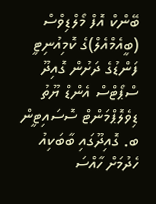ބޭންކް އޮފް މޯލްޑިވްސް (ބީއެމްއެލް)ގެ ކޮމިއުނިޓީ ފަންޑުގެ ދަށުން ގޮއިދޫ ސްޕޯޓްސް އެންޑް ޔޫތު ޑިވެލޮޕްމަންޓް ސޮސައިޓީން ބ. ގޮއިދޫގައި ބާބަކިއު ހެދުމަށް ހާއްސަ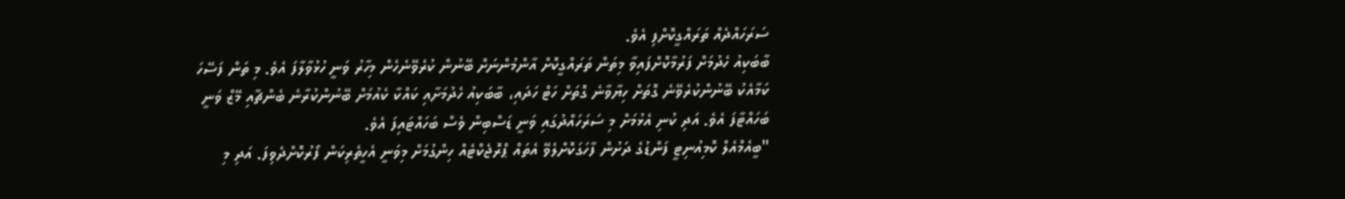ސަރަހައްދެއް ތަރައްގީކޮށްފި އެވެ.
ބާބަކިއު ހެދުމަށް ފަރުމާކޮށްފައިވާ މިތަން ތަރައްގީކޮށް އާންމުންނަށް ބޭނުން ކުރެވޭނެހެން މިހާރު ވަނީ ހުޅުވާލާފަ އެވެ. މި ތަން ފަސޭހަ ކަމާއެކު ބޭނުންކުރެވޭނެ ގޮތަށް ހިޔާވާނެ ގޮތަށް ހަޓް ހަދައި، ބާބަކިއު ހެދުމަށާއި ކައްކާ ކެއުމަށް ބޭނުންކުރާނެ ބެންޗާއި މޭޒް ވަނީ ބަހައްޓާފަ އެވެ. އަދި ކުނި އެޅުމަށް މި ސަރަހައްދުގައި ވަނީ ޑަސްބިން ވެސް ބަހައްޓައިފަ އެވެ.
"ބީއެމްއެލް ކޮމިއުނިޓީ ފަންޑުގެ ދަށުން ފާހަގަކޮށްލެވޭ އެތައް ޕްރޮޖެކްޓެއް ހިންގުމަށް މިވަނީ އެހީތެރިކަން ފޯރުކޮށްދެވިފަ. އަދި މި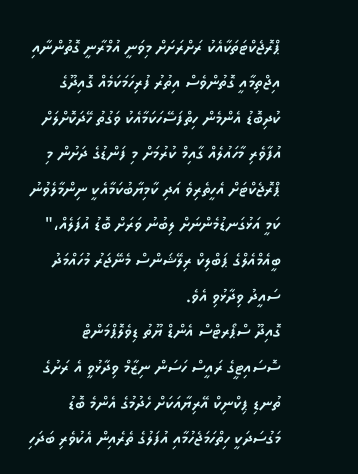ޕްރޮޖެކްޓަތަކާއެކު ރަށްރަށަށް މިވަނީ އުމްރާނީ ގޮތުންނާއި އިޖްތިމާއީ ގޮތުންވެސް އިތުރު ފުރިހަމަކަމެއް ގޮއިދޫގެ ކުދިބޮޑު އެންމެން ހިތްފަސޭހަކަމާއެކު ވަގުތު ހޭދަކޮށްލަށް އުފާވެރި މާހައުލެއް ގާއިމް ކުރުމަށް މި ފަންޑުގެ ދަށުން މި ޕްރޮޖެކްޓަށް އެހީތެރިވެ އަދި ކާމިޔާބުކަމާއެކީ ނިންމާލެވުނު ކަމީ އަޅުގަނޑުމެންނަށް ލިބުނު ވަރަށް ބޮޑު އުފަލެއް،" ބީއެމްއެލްގެ ޕަބްލިކް ރިލޭޝަންސް މެނޭޖަރު މުހައްމަދު ސައީދު ވިދާޅުވި އެވެ.
ގޮއިދޫ ސްޕޯރޓްސް އެންޑް ޔޫތު ޑިވެލޮޕްމަންޓް ސޮސައިޓީގެ ރައީސް ހަސަން ނިޒާމް ވިދާޅުވީ އެ ރަށުގެ ތުނޑި ޕިކްނިކް އޭރިޔާއަކަށް ހެދުމުގެ އެންމެ ބޮޑު މަގުސަދަކީ ހިތްހަމަޖެހުމާއި އުފަލުގެ ތެރެއިން އެކުވެރި ބަދަހި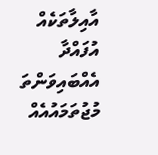އާއިލާތަކެއް އުފައްދާ އެއްބައިވަންތަ މުޖުތަމައުއެއް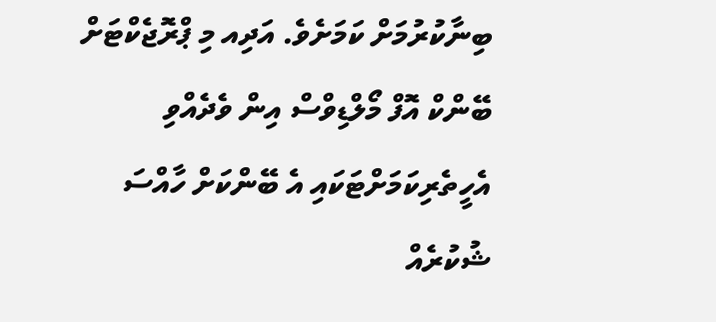ބިނާކުރުމަށް ކަމަށެވެ. އަދިއ މި ޕްރޮޖެކްޓަށް ބޭންކް އޮފް މޯލްޑިވްސް އިން ވެދެއްވި އެހީތެރިކަމަށްޓަކައި އެ ބޭންކަށް ހާއްސަ ޝުކުރެއް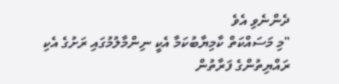ދެންނެވި އެވެ
"މި މަސައްކަތް ކާމިޔާބުކަމާ އެކީ ނިންމާލުމުގައި ރަށުގެ އެކި ރައްޔިތުންގެ ފަރާތުން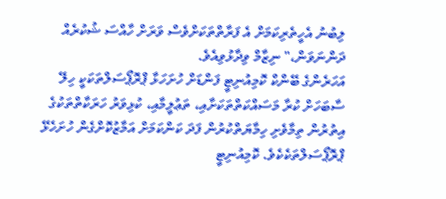ލިބުނު އެހީތެރިކަމަށް އެ ފަރާތްތަކަށްވެސް ވަރަށް ހާއްސަ ޝުކުރެއް ދަންނަވަން،" ނިޒާމް ވިދާޅުވިއެވެ.
އަހަރެންގެ ބޭންކް ކޮމިއުނިޓީ ފަންޑަށް ހުށަހަޅާ ޕްރޮޕޯސަލްތަކަކީ ހިލޭ ސާބަހަށް ކުރާ މަސައްކަތްތަކަށާއި، ތަޢުލީމާއި، ކުޅިވަރު ހަރަކާތްތަކުގެ އިތުރުން ތިމާވެށި ހިމާޔަތްކުރުން ފަދަ ކަންކަމަށް އަމާޒުކޮށްގެން ހުށަހެޅޭ ޕްރޮޕޯސަލްތަކެކެވެ. ކޮމިއުނިޓީ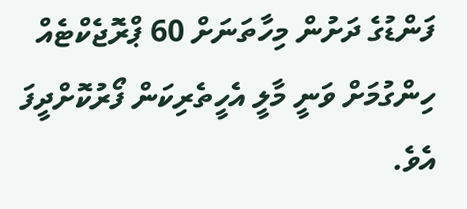ފަންޑުގެ ދަށުން މިހާތަނަށް 60 ޕްރޮޖެކްޓެއް ހިންގުމަށް ވަނީ މާލީ އެހީތެރިކަން ފޯރުކޮށްދީފަ އެވެ.